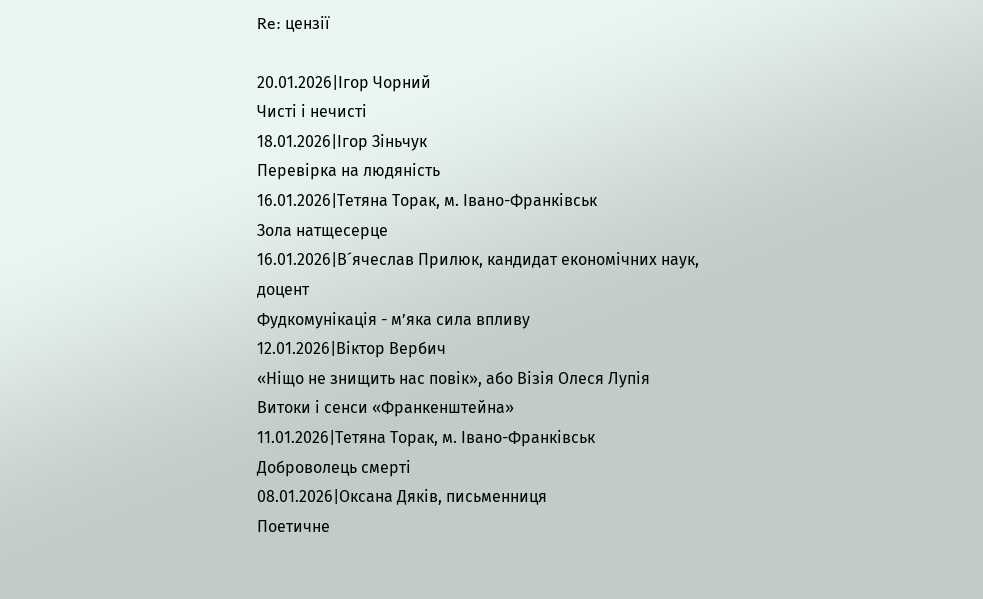Re: цензії

20.01.2026|Ігор Чорний
Чисті і нечисті
18.01.2026|Ігор Зіньчук
Перевірка на людяність
16.01.2026|Тетяна Торак, м. Івано-Франківськ
Зола натщесерце
16.01.2026|В´ячеслав Прилюк, кандидат економічних наук, доцент
Фудкомунікація - м’яка сила впливу
12.01.2026|Віктор Вербич
«Ніщо не знищить нас повік», або Візія Олеся Лупія
Витоки і сенси «Франкенштейна»
11.01.2026|Тетяна Торак, м. Івано-Франківськ
Доброволець смерті
08.01.2026|Оксана Дяків, письменниця
Поетичне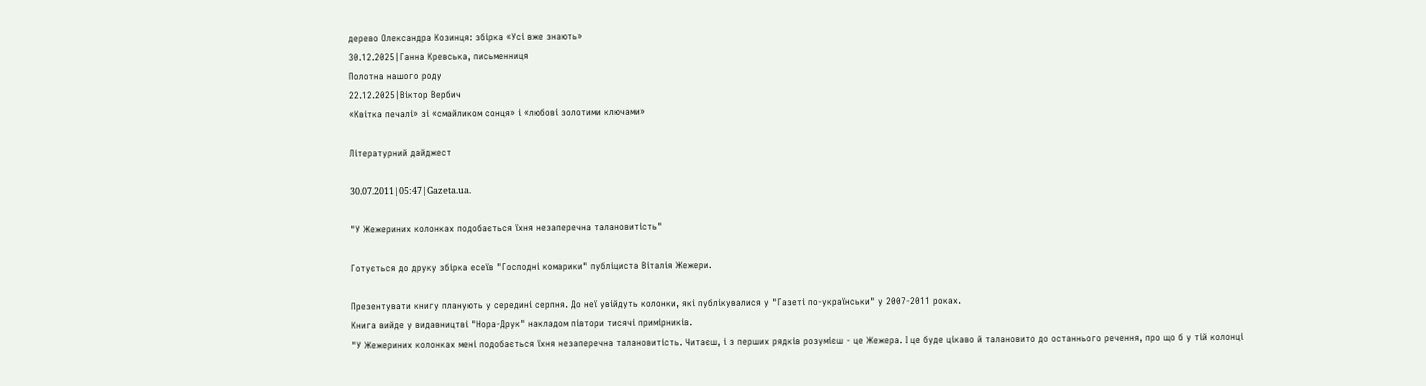дерево Олександра Козинця: збірка «Усі вже знають»
30.12.2025|Ганна Кревська, письменниця
Полотна нашого роду
22.12.2025|Віктор Вербич
«Квітка печалі» зі «смайликом сонця» і «любові золотими ключами»

Літературний дайджест

30.07.2011|05:47|Gazeta.ua.

"У Жежериних колонках подобається їхня незаперечна талановитість"

Готується до друку збірка есеїв "Господні комарики" публіциста Віталія Жежери.

Презентувати книгу планують у середині серпня. До неї увійдуть колонки, які публікувалися у "Газеті по-українськи" у 2007-2011 роках.
Книга вийде у видавництві "Нора-Друк" накладом півтори тисячі примірників.
"У Жежериних колонках мені подобається їхня незаперечна талановитість. Читаєш, і з перших рядків розумієш - це Жежера. І це буде цікаво й талановито до останнього речення, про що б у тій колонці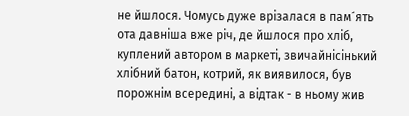не йшлося. Чомусь дуже врізалася в пам´ять ота давніша вже річ, де йшлося про хліб, куплений автором в маркеті, звичайнісінький хлібний батон, котрий, як виявилося, був порожнім всередині, а відтак - в ньому жив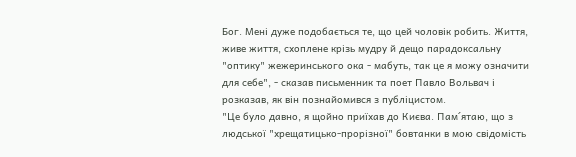Бог. Мені дуже подобається те, що цей чоловік робить. Життя, живе життя, схоплене крізь мудру й дещо парадоксальну "оптику" жежеринського ока - мабуть, так це я можу означити для себе", - сказав письменник та поет Павло Вольвач і розказав, як він познайомився з публіцистом.
"Це було давно, я щойно приїхав до Києва. Пам´ятаю, що з людської "хрещатицько-прорізної" бовтанки в мою свідомість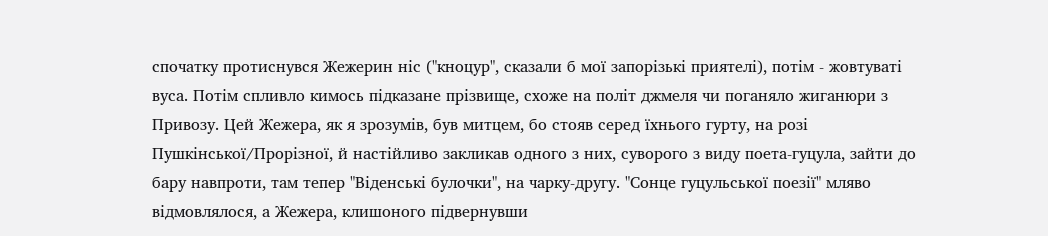спочатку протиснувся Жежерин ніс ("кноцур", сказали б мої запорізькі приятелі), потім - жовтуваті вуса. Потім спливло кимось підказане прізвище, схоже на політ джмеля чи поганяло жиганюри з Привозу. Цей Жежера, як я зрозумів, був митцем, бо стояв серед їхнього гурту, на розі Пушкінської/Прорізної, й настійливо закликав одного з них, суворого з виду поета-гуцула, зайти до бару навпроти, там тепер "Віденські булочки", на чарку-другу. "Сонце гуцульської поезії" мляво відмовлялося, а Жежера, клишоного підвернувши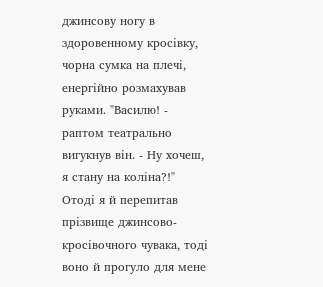джинсову ногу в здоровенному кросівку, чорна сумка на плечі, енергійно розмахував руками. "Василю! - раптом театрально вигукнув він. - Ну хочеш, я стану на коліна?!" Отоді я й перепитав прізвище джинсово-кросівочного чувака, тоді воно й прогуло для мене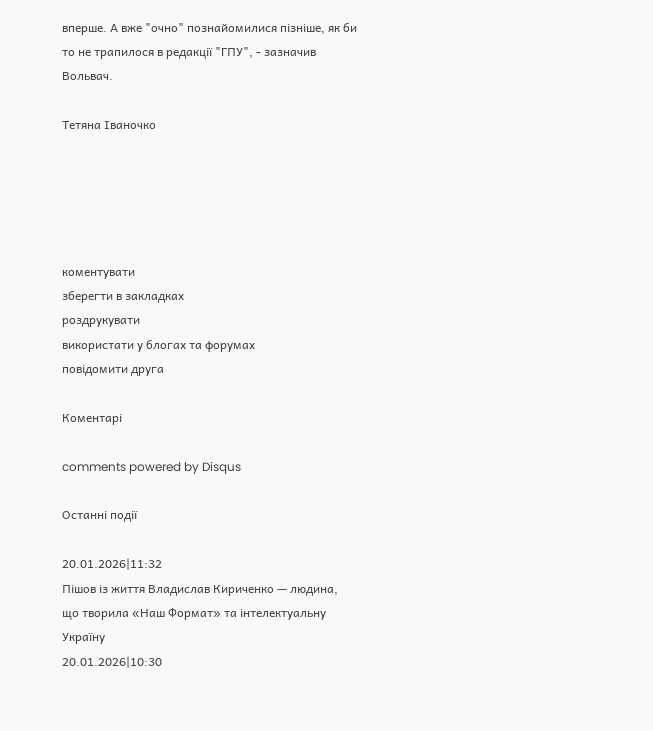вперше. А вже "очно" познайомилися пізніше, як би то не трапилося в редакції "ГПУ", - зазначив Вольвач.

Тетяна Іваночко





коментувати
зберегти в закладках
роздрукувати
використати у блогах та форумах
повідомити друга

Коментарі

comments powered by Disqus

Останні події

20.01.2026|11:32
Пішов із життя Владислав Кириченко — людина, що творила «Наш Формат» та інтелектуальну Україну
20.01.2026|10:30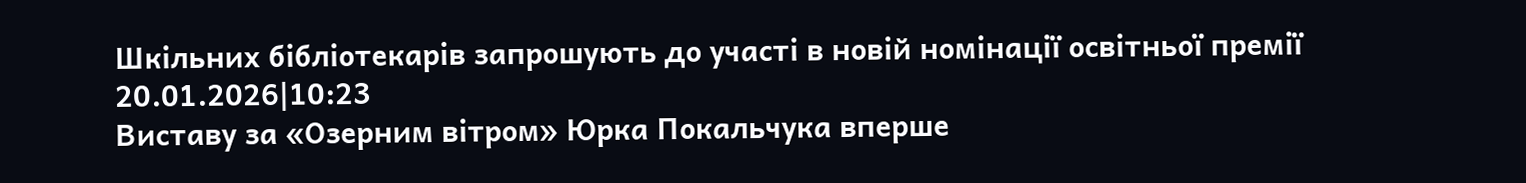Шкільних бібліотекарів запрошують до участі в новій номінації освітньої премії
20.01.2026|10:23
Виставу за «Озерним вітром» Юрка Покальчука вперше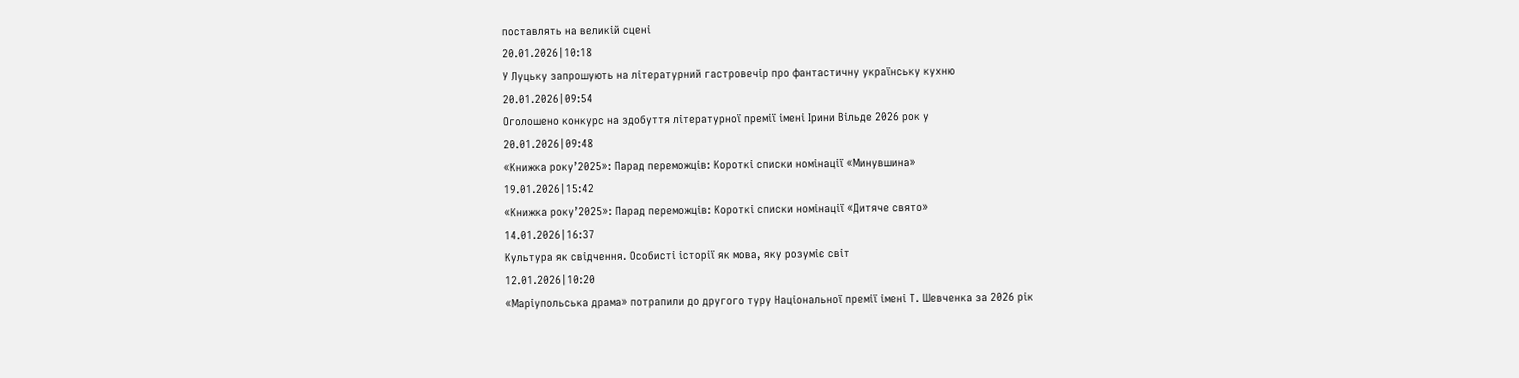поставлять на великій сцені
20.01.2026|10:18
У Луцьку запрошують на літературний гастровечір про фантастичну українську кухню
20.01.2026|09:54
Оголошено конкурс на здобуття літературної премії імені Ірини Вільде 2026 рок у
20.01.2026|09:48
«Книжка року’2025»: Парад переможців: Короткі списки номінації «Минувшина»
19.01.2026|15:42
«Книжка року’2025»: Парад переможців: Короткі списки номінації «Дитяче свято»
14.01.2026|16:37
Культура як свідчення. Особисті історії як мова, яку розуміє світ
12.01.2026|10:20
«Маріупольська драма» потрапили до другого туру Національної премії імені Т. Шевченка за 2026 рік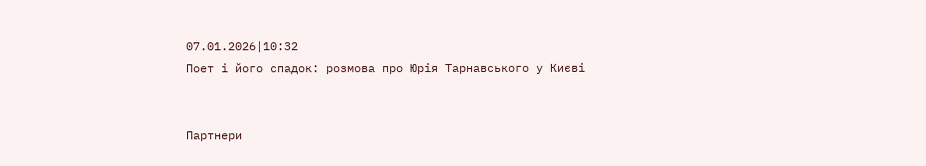07.01.2026|10:32
Поет і його спадок: розмова про Юрія Тарнавського у Києві


Партнери